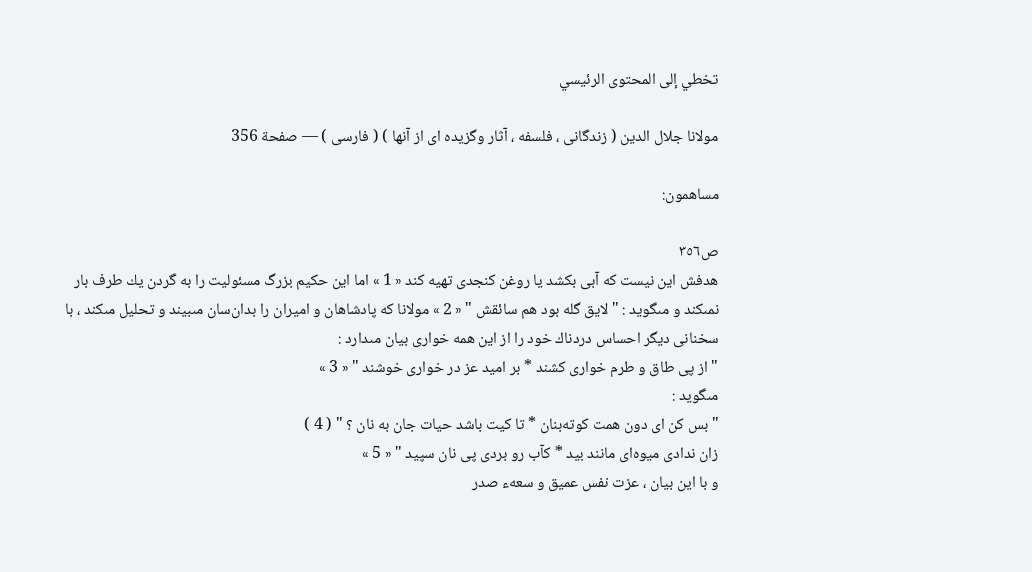تخطي إلى المحتوى الرئيسي

مولانا جلال الدين ( زندگانى ، فلسفه ، آثار وگزيده اى از آنها ) ( فارسى ) — صفحة 356

مساهمون:

ص٣٥٦
هدفش اين نيست كه آبى بكشد يا روغن كنجدى تهيه كند « 1 » اما اين حكيم بزرگ مسئوليت را به گردن يك طرف بار نمىكند و مىگويد : " لايق گله بود هم سائقش " « 2 » مولانا كه پادشاهان و اميران را بدان‌سان مىبيند و تحليل مىكند ، با سخنانى ديگر احساس دردناك خود را از اين همه خوارى بيان مىدارد :
" از پى طاق و طرم خوارى كشند * بر اميد عز در خوارى خوشند " « 3 »
مىگويد :
" بس كن اى دون همت كوته‌بنان * تا كيت باشد حيات جان به نان ؟ " ( 4 )
زان ندادى ميوه‌اى مانند بيد * كآب رو بردى پى نان سپيد " « 5 »
و با اين بيان ، عزت نفس عميق و سعهء صدر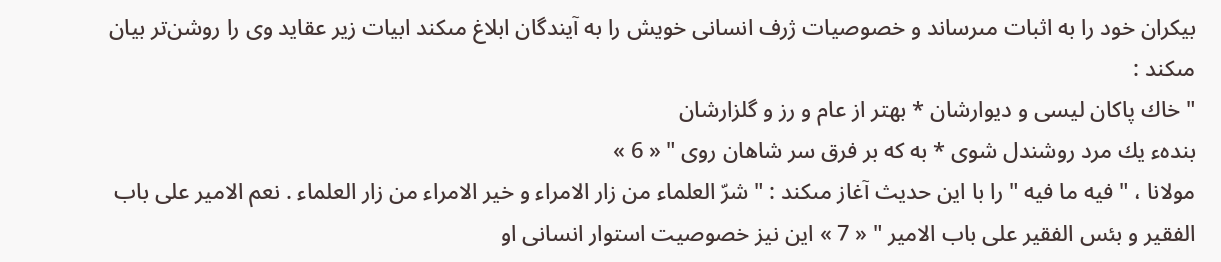بيكران خود را به اثبات مىرساند و خصوصيات ژرف انسانى خويش را به آيندگان ابلاغ مىكند ابيات زير عقايد وى را روشن‌تر بيان مىكند :
" خاك پاكان ليسى و ديوارشان * بهتر از عام و رز و گلزارشان
بندهء يك مرد روشندل شوى * به كه بر فرق سر شاهان روى " « 6 »
مولانا ، " فيه ما فيه " را با اين حديث آغاز مىكند : " شرّ العلماء من زار الامراء و خير الامراء من زار العلماء . نعم الامير على باب الفقير و بئس الفقير على باب الامير " « 7 » اين نيز خصوصيت استوار انسانى او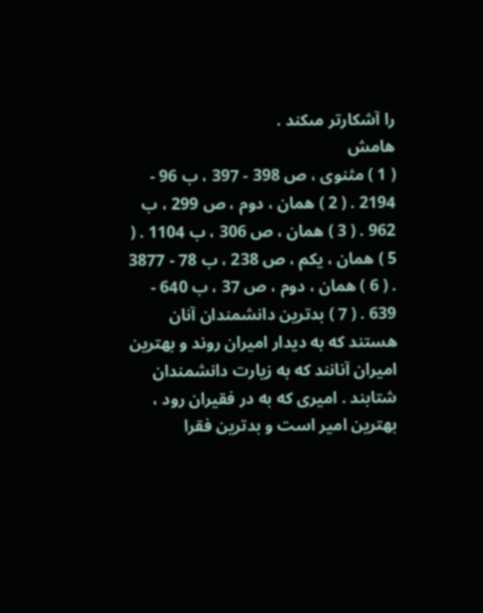را آشكارتر مىكند .
هامش
( 1 ) مثنوى ، ص 398 - 397 ، ب 96 - 2194 . ( 2 ) همان ، دوم ، ص 299 ، ب 962 . ( 3 ) همان ، ص 306 ، ب 1104 . ( 5 ) همان ، يكم ، ص 238 ، ب 78 - 3877 . ( 6 ) همان ، دوم ، ص 37 ، ب 640 - 639 . ( 7 ) بدترين دانشمندان آنان هستند كه به ديدار اميران روند و بهترين اميران آنانند كه به زيارت دانشمندان شتابند . اميرى كه به در فقيران رود ، بهترين امير است و بدترين فقرا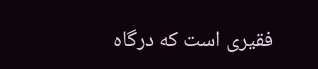فقيرى است كه درگاه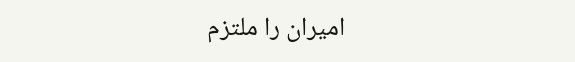اميران را ملتزم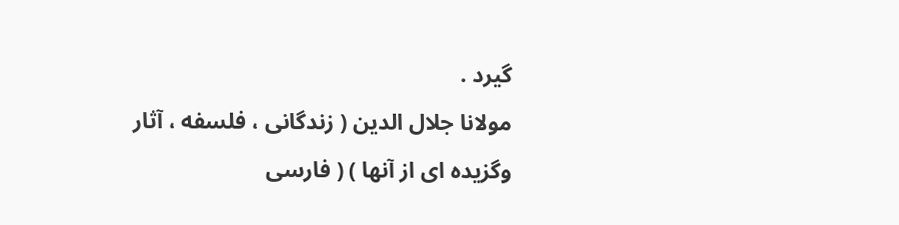گيرد .
مولانا جلال الدين ( زندگانى ، فلسفه ، آثار وگزيده اى از آنها ) ( فارسى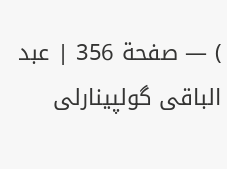) — صفحة 356 | عبد الباقى گولپينارلى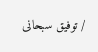/ توفيق سبحانى